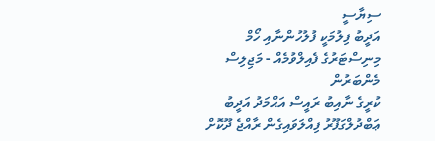ސިޔާސީ
އަދީބު ފިލުމަކީ ފުލުހުންނާއި ހޯމް މިނިސްޓަރުގެ ފެއިލްވުމެއް - މަޖިލިސް މެންބަރުން
ކުރީގެ ނާއިބު ރައީސް އަޙްމަދު އަދީބު ޢަބްދުލްގަފޫރު ފިއްލަވައިގެން ރާއްޖެ ދޫކޮށް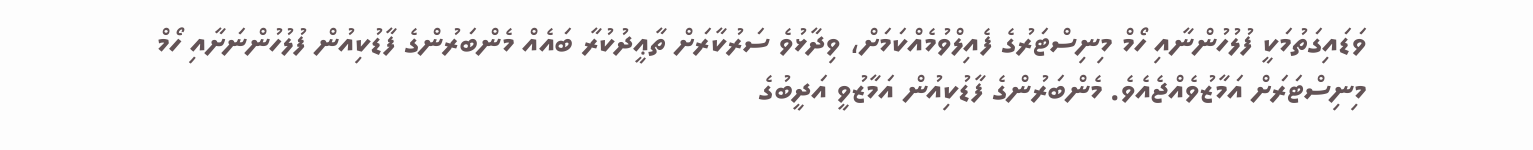ވަޑައިގަތުމަކީ ފުލުހުންނާއި ހޯމް މިނިސްޓަރުގެ ފެއިލްވުމެއްކަމަށް، ވިދާޅުވެ ސަރުކާރަށް ތާޢީދުކުރާ ބައެއް މެންބަރުންގެ ފާޑުކިއުން ފުލުހުންނަށާއި ހޯމް މިނިސްޓަރަށް އަމާޒުވެއްޖެއެވެ. މެންބަރުންގެ ފާޑުކިއުން އަމާޒުވީ އަދީބުގެ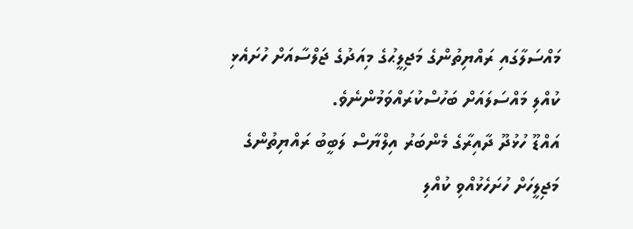މައްސަލާގައި ރައްޔިތުންގެ މަޖިލީޙުގެ މިއަދުގެ ޖަލްސާއަށް ހުށައެޅި ކުއްލި މައްސަލައަށް ބަހުސްކުރައްވަމުންނެވެ.
އައްޑޫ ހުޅުދޫ ދާއިރާގެ މެންބަރު އިލްޔާސް ލަބީބު ރައްޔިތުންގެ މަޖިލީހަށް ހުށަހެޅުއްވި ކުއްލި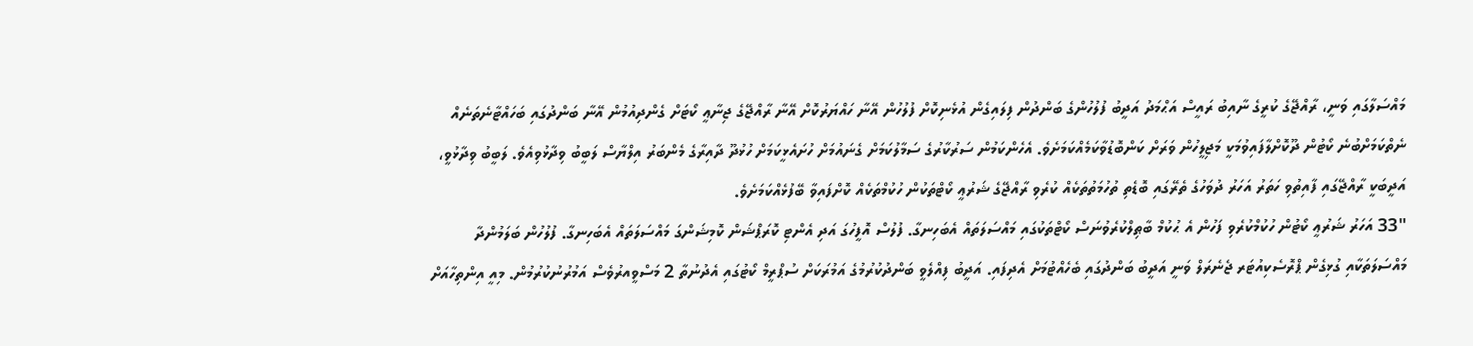މައްސަލާގައި ވަނީ، ރާއްޖޭގެ ކުރީގެ ނާއިބު ރައީސް އަޙްމަދު އަދީބު ފުލުހުންގެ ބަންދުން ފިލައިގެން އުޅެނިކޮށް ފުލުހުން އޭނާ ހައްޔަރުކޮށް އޭނާ ރާއްޖޭގެ ޖިނާޢީ ކޯޓަށް ގެންދިއުމުން އޭނާ ބަންދުގައި ބަހައްޓާނެތަނެއް ނެތްކަމަށްބުނެ ކޯޓުން ދޫކޮށްލާފައިވުމަކީ މަޖިލީހުން ވަރަށް ކަންބޮޑުވާކަމެއްކަމަށެވެ. އެހެންކަމުން ސަރުކާރުގެ ސަމާލުކަމަށް ގެނައުމަށް ހުށައެޅީކަމަށް ހުޅުދޫ ދާއިރާގެ މެންބަރު އިލްޔާސް ލަބީބު ވިދާޅުވިއެވެ. ލަބީބު ވިދާޅުވީ، އަދީބަކީ ރާއްޖޭގައި ފާއިތުވި ހަތަރު އަހަރު ދުވަހުގެ ތެރޭގައި ބޮޑެތި ތުހުމަތުތަކެއް ކުރެވި ރާއްޖޭގެ ޝަރުޢީ ކޯޓްތަކުން ހުކުމްތަކެއް ކޮށްފައިވާ ބޭފުޅެއްކަމަށެވެ.
"33 އަހަރު ޝަރުޢީ ކޯޓުން ހުކުމްކުރެވި ފަހުން އެ ޙުކުމް ބާޠިލްކުރެވުނަސް ކޯޓްތަކުގައި މައްސަލަތައް އެބަހިނގާ. ފުލުސް އޮފީހުގަ އަދި އެންޓި ކޮރަޕްޝަން ކޮމިޝަންގަ މައްސަލަތައް އެބަހިނގާ. ފުލުހުން ބަލަމުންދާ މައްސަލަތަކާއި ގުޅިގެން ޕްރޮސެކިއުޓަރ ޖެނެރަލް ވަނީ އަދީބު ބަންދުގައި ބެހެއްޓުމަށް އެދިފައި. އަދީބު ފިއްލެވީ ބަންދުކުރުމުގެ އަމުރަކަށް ސުޕްރީމް ކޯޓުގައި އެދުނުތާ 2 މަސްވީއރުވެސް އަމުރުނުކުރުމުން. މިއީ އިންތިހާއަށް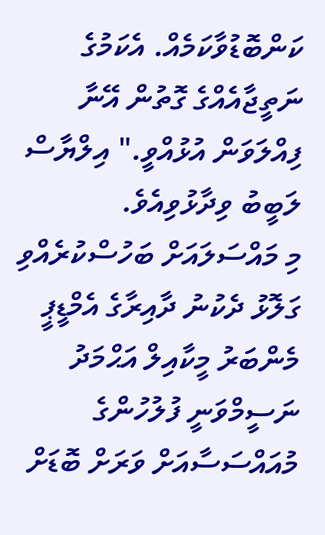ކަންބޮޑުވާކަމެއް. އެކަމުގެ ނަތީޖާއެއްގެ ގޮތުން އޭނާ ފިއްލަވަން އުޅުއްވީ." އިލްޔާސް ލަބީބު ވިދާޅުވިއެވެ.
މި މައްސަލައަށް ބަހުސްކުރެއްވި ގަލޮޅު ދެކުނު ދާއިރާގެ އެމްޑީޕީ މެންބަރު މީކާއިލް އަޙްމަދު ނަސީމްވަނީ ފުލުހުންގެ މުއައްސަސާއަށް ވަރަށް ބޮޑަށް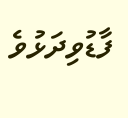ފާޑުވިދަޅުވެ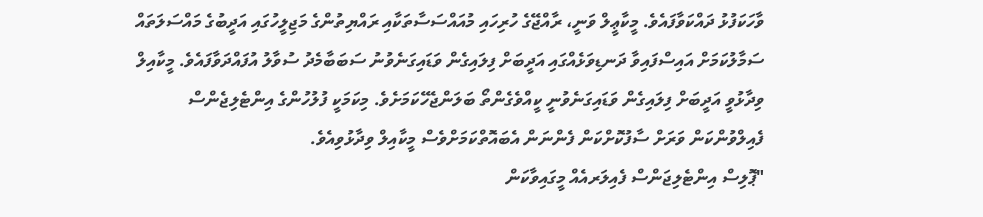ވާހަކަފުޅު ދައްކަވާފައެވެ. މީކާޢީލް ވަނީ، ރާއްޖޭގެ ހުރިހައި މުއައްސަސާތަކާއި ރައްޔިތުންގެ މަޖިލީހުގައި އަދީބުގެ މައްސަލަތައް ސަމާލުކަމަށް އައިސްފައިވާ ދަނޑިވަޅެއްގައި އަދީބަށް ފިލައިގެން ވަޑައިގަނެވުނު ސަބަބާމެދު ސުވާލު އުފައްދަވާފައެވެ. މީކާއިލް ވިދާޅުވީ އަދީބަށް ފިލައިގެން ވަޑައިގަނެވުނީ ކީއްވެގެންތޯ ބަލަންޖެހޭކަމަށެވެ. މިކަމަކީ ފުލުހުންގެ އިންޓެލިޖެންސް ފެއިލްވުންކަން ވަރަށް ސާފުކޮށްކަން ފެންނަން އެބައޮތްކަމަށްވެސް މީކާއިލް ވިދާޅުވިއެވެ.
"ޕޮލިސް އިންޓެލިޖަންސް ފެއިލަރއެއް މީގައިވާކަން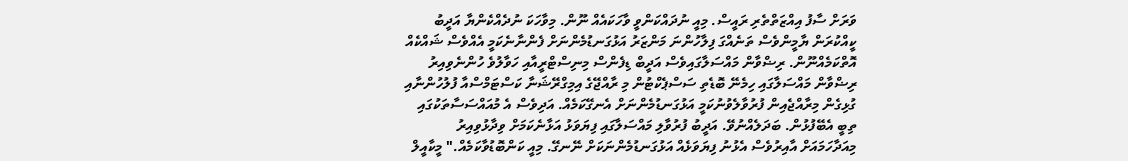ވަރަށް ސާފު އިއްޒަތްތެރި ރައީސް. މިއީ ނުދައްކަންވީ ވާހަކައެއް ނޫން. މިވާހަކަ ނުދެއްކެންޔާ އަދީބު ކީއްކުރަން ޔާމީންވެސް ތަނެއްގަ ފިލާހުންނަ މަންޒަރު އަޅުގަނޑުމެންނަށް ފެންނާނެކަމީ އެއްވެސް ޝައްކެއް އޮތްކަމެއްނޫން. ރިޟްވާން މައްސަލާގައިވެސް އަދީބް ޑިފެންސް މިނިސްޓްރީއާއި ހަވާލުވެ ހުންނެވިއިރު ރިޟްވާން މައްސަލާގައި ހިމެނޭ ބޮޑެތި ސަސްޕެކްޓުން މި ރާއްޖޭގެ އިމިގްރޭޝަނާ ކަސްޓަމްސްއާ ފުލުހުންނާއި ގުޅިގެން މިރާއްޖެއިން ފުރުވާލެވުނުކަމީ އަޅުގަނޑުމެންނަށް އެނގޭކަމެއް. އަދިވެސް އެ މުއައްސަސާތަކުގައި ތިބީ އެބޭފުޅުން. ބަދަލެއްނުވޭ. އަދީބު ފުރުވާލި މައްސަލާގައި ފިޔަވަޅު އަޅާނެކަމަށް ވިދާޅުވިއިރު މިއަދާހަމައަށް އާއިރުވެސް އެޅުނު ފިޔަވަޅެއް އަޅުގަނޑުމެންނަކަށް ނޭނގޭ. މިއީ ކަންބޮޑުވާކަމެއް." މީކާއީލް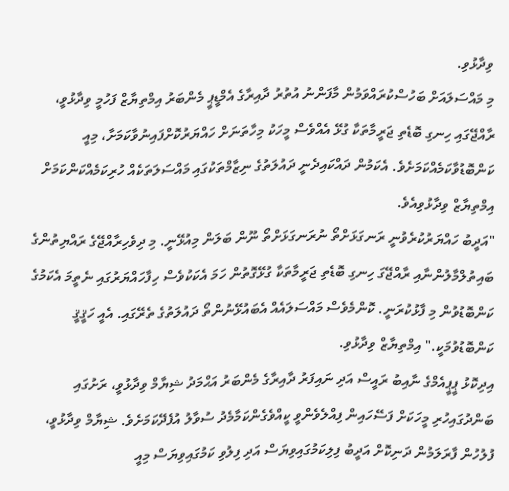ވިދާޅުވި.
މި މައްސަލައަށް ބަހުސްކުރައްވަމުން މާފަންނު އުތުރު ދާއިރާގެ އެމްޑީޕީ މެންބަރު އިމްތިޔާޒް ފަހުމީ ވިދާޅުވީ، ރާއްޖޭގައި ހިނގި ބޮޑެތި ޖަރީމާތަކާ ގުޅޭ އެއްވެސް މީހަކު މިހާތަނަށް ހައްޔަރުކޮށްފައިނުވާކަމަށާ، މިއީ ކަންބޮޑުވާކަމެއްކަމަށެވެ. އެކަމުން ދައްކައިދެނީ ދައުލަތުގެ ނިޒާމްތަކުގައި މައްސަލަތަކެއް ހުރިކަމެއްކަންކަމަށް އިމްތިޔާޒް ވިދާޅުވިއެވެ.
"އަދީބު ހައްޔަރުކުރެވުނީ ރަނގަޅަށްތޯ ނުރަނގަޅަށްތޯ ނޫން ބަލަން މިއުޅޭނީ. މި ދިވެހިރާއްޖޭގެ ރައްޔިތުންގެ ބައިތުލްމާލުންނާއި ރާއްޖޭގަ ހިނގި ބޮޑެތި ޖަރީމާތަކާ ގުޅޭގޮތުން ހަމަ އެކަކުވެސް ހިފާހައްޔަރުގައި ނެތީމަ އެކަމުގެ ކަންބޮޑުވުން މި ފާޅުކުރަނީ. ކޮންމެވެސް މައްސަލައެއް އެބައުޅޭނުންތޯ ދައުލަތުގެ ތެރޭގައި. އެއީ ހަޤީޤީ ކަންބޮޑުވުމަކީ." އިމްތިޔާޒް ވިދާޅުވި.
އިދިކޮޅު ޕީޕީއެމްގެ ނާއިބު ރައީސް އަދި ނައިފަރު ދާއިރާގެ މެންބަރު އަޙްމަދު ޝިޔާމް ވިދާޅުވީ، ރަށުގައި ބަންދުގައިހުރި މީހަކަށް ފަސޭހައިން ފިއްލެވެންވީ ކީއްވެގެންކަމާމެދު ސުވާލު އުފެދޭކަމަށެވެ. ޝިޔާމް ވިދާޅުވީ، ފުލުހުން ފާރަލަމުން ދަނިކޮށް އަދީބު ފިލިކަމުގައިވިޔަސް އަދި ފިލުވި ކަމުގައިވިޔަސް މިއީ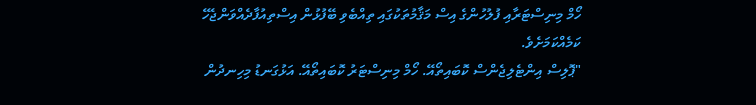ހޯމް މިނިސްޓަރާއި ފުލުހުންގެ އިސް މަޤާމުތަކުގައި ތިއްބެވި ބޭފުޅުން އިސްތިއުފާދެއްވަންޖެހޭ ކަމެއްކަމަށެވެ.
"ޕޮލިސް އިންޓެލިޖެންސް ކޮބައިތޯއޭ. ހޯމް މިނިސްޓަރު ކޮބައިތޯއޭ. އަޅުގަނޑު މިހިނދުން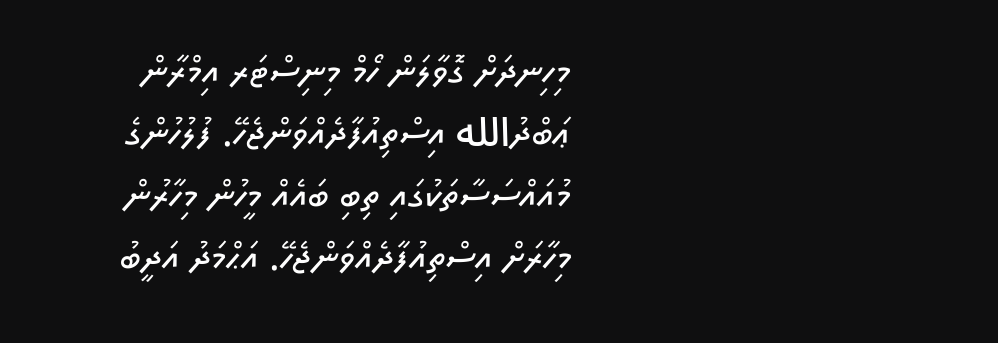މިހިނދަށް ގޮވާލަން ހޯމް މިނިސްޓަރ އިމްރާން ޢަބްދުالله އިސްތިއުފާދެއްވަންޖެހޭ. ފުލުހުންގެ މުއައްސަސާތަކުގައި ތިބި ބައެއް މީހުން މިހާރުން މިހާރަށް އިސްތިއުފާދެއްވަންޖެހޭ. އަޙްމަދު އަދީބު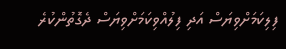ފިލިކަމަށްވިޔަސް އަދި ފިލުއްވިކަމަށްވިޔަސް ދެގޮތުންކުރެ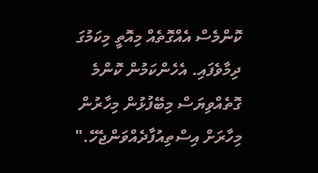ކޮންމެސް އެއްގޮތެއް މިއޮތީ މިކަމުގަ ދިމާވެފައި. އެހެންކަމުން ކޮންމެ ގޮތެއްވިޔަސް މިބޭފުޅުން މިހާރުން މިހާރަށް އިސްތިއުފާދެއްވަންޖެހޭ."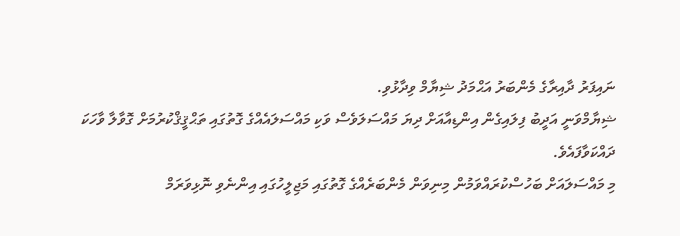ނައިފަރު ދާއިރާގެ މެންބަރު އަޙްމަދު ޝިޔާމް ވިދާޅުވި.
ޝިޔާމްވަނީ އަދީބު ފިލައިގެން އިންޑިއާއަށް ދިޔަ މައްސަލަވެސް ވަކި މައްސަލައެއްގެ ގޮތުގައި ތަޙްޤީޤްކުރުމަށް ގޮވާލާ ވާހަކަ ދައްކަވާފައެވެ.
މި މައްސަލައަށް ބަހުސްކުރައްވަމުން މިނިވަން މެންބަރެއްގެ ގޮތުގައި މަޖިލީހުގައި އިންނެވި ނޮޅިވަރަމް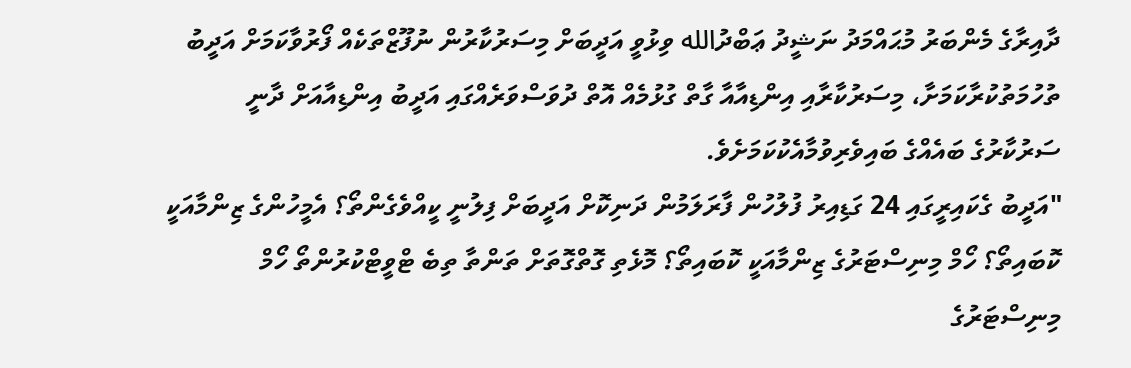ދާއިރާގެ މެންބަރު މުޙައްމަދު ނަޝީދު ޢަބްދުالله ވިޅުވީ އަދީބަށް މިސަރުކާރުން ނުފޫޒްތަކެއް ފޯރުވާކަމަށް އަދީބު ތުހުމަތުކުރާކަމަށާ، މިސަރުކާރާއި އިންޑިއާއާ ގާތް ގުޅުމެއް އޮތް ދުވަސްވަރެއްގައި އަދީބު އިންޑިއާއަށް ދާނީ ސަރުކާރުގެ ބައެއްގެ ބައިވެރިވުމާއެކުކަމަށެވެ.
"އަދީބު ގެކައިރީގައި 24 ގަޑިއިރު ފުލުހުން ފާރަލަމުން ދަނިކޮށް އަދީބަށް ފިލުނީ ކީއްވެގެންތޯ؟ އެމީހުންގެ ޒިންމާއަކީ ކޮބައިތޯ؟ ހޯމް މިނިސްޓަރުގެ ޒިންމާއަކީ ކޮބައިތޯ؟ މޮޅެތި ގޮތްގޮތަށް ތަންތާ ތިބެ ޓްވީޓްކުރުންތޯ ހޯމް މިނިސްޓަރުގެ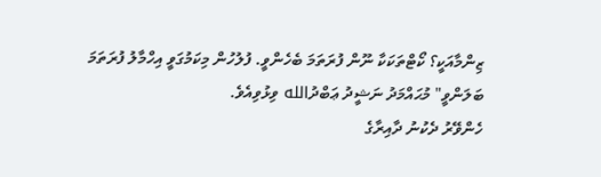ޒިންމާއަކީ؟ ކޯޓްތަކަކާ ނޫން ފުރަތަމަ ބެހެންވީ. ފުލުހުން މިކަމުގަވީ އިހްމާލު ފުރަތަމަ ބަލަންވީ" މުޙައްމަދު ނަޝީދު ޢަބްދުالله ވިޅުވިއެވެ.
ހެންވޭރު ދެކުނު ދާއިރާގެ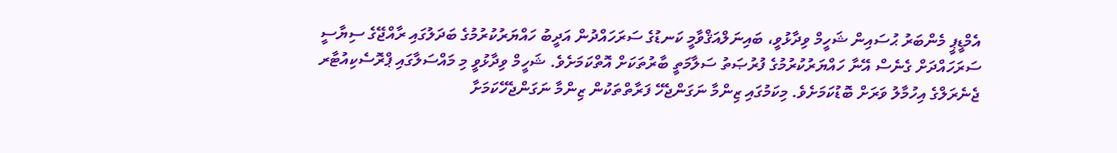އެމްޑީޕީ މެންބަރު ޙުސައިން ޝަހީމް ވިދާޅުވީ، ބައިނަލްއަޤްވާމީ ކަނޑުގެ ސަރަހައްދުން އަދީބު ހައްޔަރުކުރުމުގެ ބަދަލުގައި ރާއްޖޭގެ ސިޔާސީ ސަރަހައްދަށް ގެނެސް އޭނާ ހައްޔަރުކުރުމުގެ ފުރުޞަތު ސަލާމަތީ ބާރުތަކަށް އޮތްކަމަށެވެ. ޝަހީމް ވިދާޅުވީ މި މައްސަލާގައި ޕްރޮސެކިއުޓާރ ޖެނެރަލްގެ އިހުމާލު ވަރަށް ބޮޑުކަމަށެވެ. މިކަމުގައި ޒިންމާ ނަގަންޖެހޭ ފަރާތްތަކުން ޒިންމާ ނަގަންޖެހޭކަމަށާ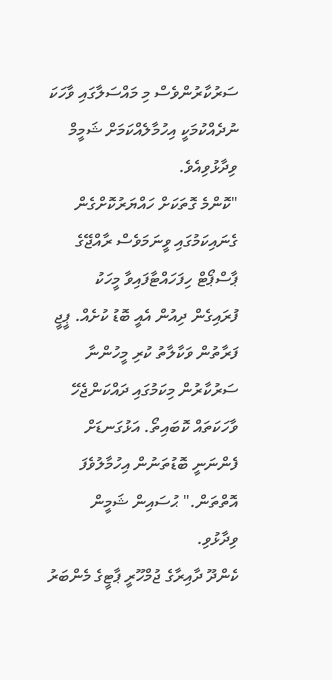ސަރުކާރުންވެސް މި މައްސަލާގައި ވާހަކަ ނުދެއްކުމަކީ އިހުމާލެއްކަމަށް ޝަމީމް ވިދާޅުވިއެވެ.
"ކޮންމެ ގޮތަކަށް ހައްޔަރުކޮށްގެން ގެނައިކަމުގައި ވީނަމަވެސް ރާއްޖޭގެ ޕާސްޕޯޓް ހިފަހައްޓާފައިވާ މީހަކު ފުރައިގެން ދިއުން އެއީ ބޮޑު ކުށެއް. ޕީޖީ ފަރާތުން ވަކާލާތު ކުރި މީހުންނާ ސަރުކާރުން މިކަމުގައި ދައްކަންޖެހޭ ވާހަކަތައް ކޮބައިތޯ. އަޅުގަނޑަށް ފެންނަނީ ބޮޑުތަނުން އިހުމާލުވެފަ އޮތްތަން." ޙުސައިން ޝަމީން ވިދާޅުވި.
ކެންދޫ ދާއިރާގެ ޖުމްހޫރީ ޕާޓީގެ މެންބަރު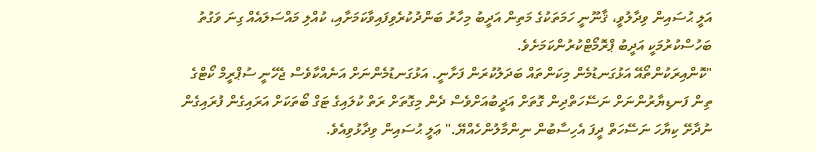އަލީ ޙުސައިން ވިދާލުވީ، ޤާނޫނީ ހަމަތަކުގެ މަތިން އަދީބު މިހާރު ބަންދުކުރެވިފައިވާކަމަށާއި، ކުއްލި މައްސަލައެއް ގިނަ ވަގުތު ބަހުސްކުރުމަކީ އަދީބު ޕްރޮމޯޓްކުރުންކަމަށެވެ.
"ކޮންއިރަކުންތޯއޭ އަޅުގަނޑުމެން މިކަންތައް ބަދަލުކުރަން ފަށާނީ. އަޅުގަނޑުމެންނަށް އަނެއްކާވެސް ޖެހޭނީ ސުޕްރީމް ކޯޓްގެ ތިން ފަނޑިޔާރުންނަށް ނަސޭހަތްދިން ގޮތަށް އަދީބުއަށްވެސް ދެން މިގޮތަށް ރަތް ކުލައިގެ ޓަގް ބޯތަކަށް އަރައިގެން ފުރައިގެން ނުދާށޭ ކިޔާހަ ނަސޭހަތް ދީފަ އެހިސާބުން ނިންމާލުންހެއްޔޭ." ޢަލީ ޙުސައިން ވިދާޅުވިއެވެ.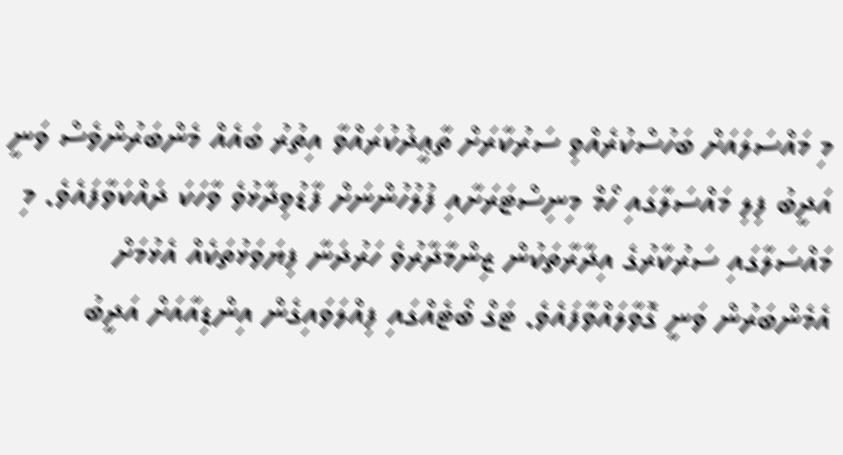މި މައްސަލައަށް ބަހުސްކުރެއްވި ސަރުކާރަށް ތާޢީދުކުރައްވާ އިތުރު ބައެއް މެންބަރުންވެސް ވަނީ އަދީބު ފިލި މައްސަލާގައި ހޯމް މިނިސްޓަރަށާއި ފުލުހުންނަށް ފާޑުވިދާޅުވެ ވާހަކަ ދައްކަވާފައެވެ. މި މައްސަލާގައި ސަރުކާރުގެ އިދާރާތަކުން ޒިންމާދާރުވެ ހަރުދަނާ ފިޔަވަޅުތަކެއް އެޅުމަށް އެމެންބަރުން ވަނީ ގޮވާލައްވާފައެވެ. ޓަގް ބޯޓެއްގައި ފިއްލަވައިގެން އިންޑިއާއަށް އަދީބު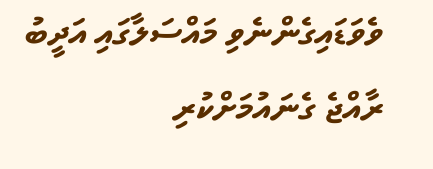ވެވަޑައިގެންނެވި މައްސަލާގައި އަދީބު ރާއްޖެ ގެނައުމަށްކުރި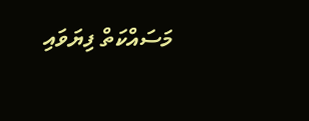މަސައްކަތް ފިޔަވައި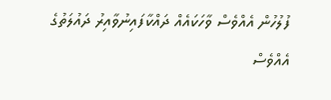ފުލުހުން އެއްވެސް ވާހަކައެއް ދައްކާފައިނުވާއިރު ދައުލަތުގެ އެއްވެސް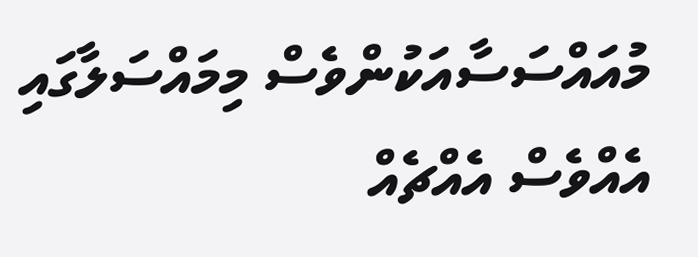މުއައްސަސާއަކުންވެސް މިމައްސަލާގައި އެއްވެސް އެއްޗެއް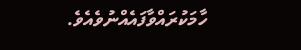ހާމަކުރައްވާފައެއްނުވެއެވެ.